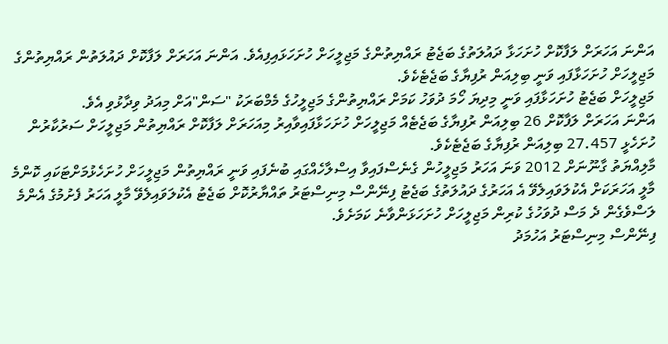އަންނަ އަހަރަށް ލަފާކޮށް ހުށަހަޅާ ދައުލަތުގެ ބަޖެޓު ރައްޔިތުންގެ މަޖިލީހަށް ހުށަހަޅައިފިއެވެ. އަންނަ އަހަރަށް ލަފާކޮށް ދައުލަތުން ރައްޔިތުންގެ މަޖިލީހަށް ހުށަހަޅާފައި ވަނީ ބިލިއަން ރުފިޔާގެ ބަޖެޓެކެވެ.
މަޖިލީހަށް ބަޖެޓު ހުށަހަޅާފައި ވަނީ މިދިޔަ ހޯމަ ދުވަހު ކަމަށް ރައްޔިތުންގެ މަޖިލީހުގެ މެމްބަރަކު "ސަން"އަށް މިއަދު ވިދާޅުވި އެވެ.
އަންނަ އަހަރަށް ލަފާކޮށް 26 ބިލިއަން ރުފިޔާގެ ބަޖެޓެއް މަޖިލީހަށް ހުށަހަޅާފައިވާއިރު މިއަހަރަށް ލަފާކޮށް ރައްޔިތުން މަޖިލީހަށް ސަރުކާރުން ހުށަހެޅީ 27.457 ބިލިއަން ރުފިޔާގެ ބަޖެޓެކެވެ.
މާލިއްޔަތު ގާނޫނަށް 2012 ވަނަ އަހަރު މަޖިލީހުން ގެނެސްފައިވާ އިސްލާހެއްގައި ބުނެފައި ވަނީ ރައްޔިތުން މަޖިލީހަށް ހުށަހެޅުމަށްޓަކައި ކޮންމެ މާލީ އަހަރަކަށް އެކުލަވައިލެވޭ އެ އަހަރުގެ ދައުލަތުގެ ބަޖެޓު ފިނޭންސް މިނިސްޓަރު ތައްޔާރުކޮށް ބަޖެޓު އެކުލަވައިލެވޭ މާލީ އަހަރު ފެށުމުގެ އެންމެ ލަސްވެގެން ދެ މަސް ދުވަހުގެ ކުރިން މަޖިލީހަށް ހުށަހަޅަންވާނެ ކަމަށެވެ.
ފިނޭންސް މިނިސްޓަރު އަހުމަދު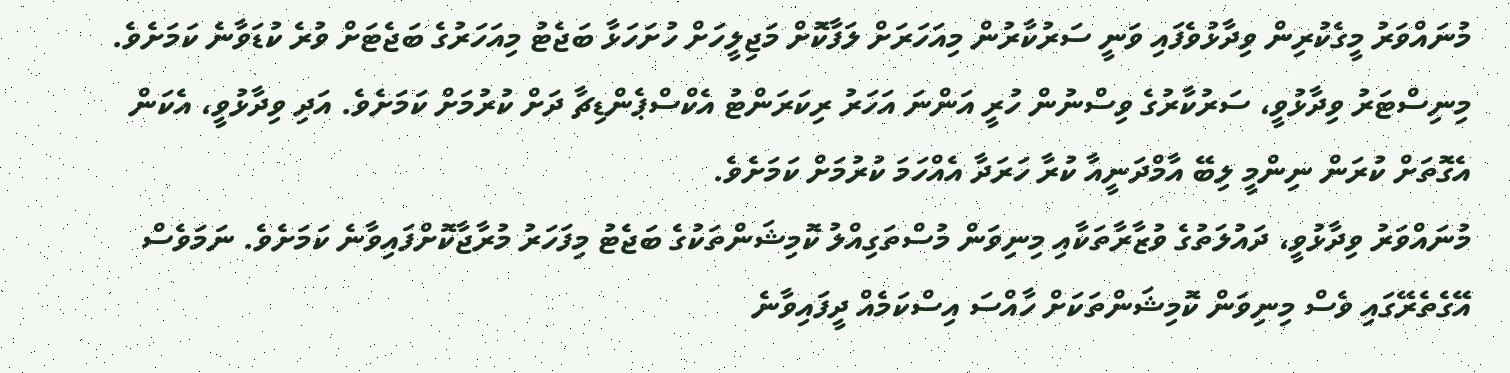މުނައްވަރު މީގެކުރިން ވިދާޅުވެފައި ވަނީ ސަރުކާރުން މިއަހަރަށް ލަފާކޮށް މަޖިލީހަށް ހުށަހަޅާ ބަޖެޓު މިއަހަރުގެ ބަޖެޓަށް ވުރެ ކުޑަވާނެ ކަމަށެވެ.
މިނިސްޓަރު ވިދާޅުވީ، ސަރުކާރުގެ ވިސްނުން ހުރީ އަންނަ އަހަރު ރިކަރަންޓު އެކްސްޕެންޑިޗާ ދަށް ކުރުމަށް ކަމަށެވެ. އަދި ވިދާޅުވީ، އެކަން އެގޮތަށް ކުރަން ނިންމީ ލިބޭ އާމްދަނީއާ ކުރާ ހަރަދާ އެއްހަމަ ކުރުމަށް ކަމަށެވެ.
މުނައްވަރު ވިދާޅުވީ، ދައުލަތުގެ ވުޒާރާތަކާއި މިނިވަން މުސްތަގިއްލު ކޮމިޝަންތަކުގެ ބަޖެޓު މިފަހަރު މުރާޖާކޮށްފައިވާނެ ކަމަށެވެ. ނަމަވެސް އޭގެތެރޭގައި ވެސް މިނިވަން ކޮމިޝަންތަކަށް ހާއްސަ އިސްކަމެއް ދީފައިވާނެ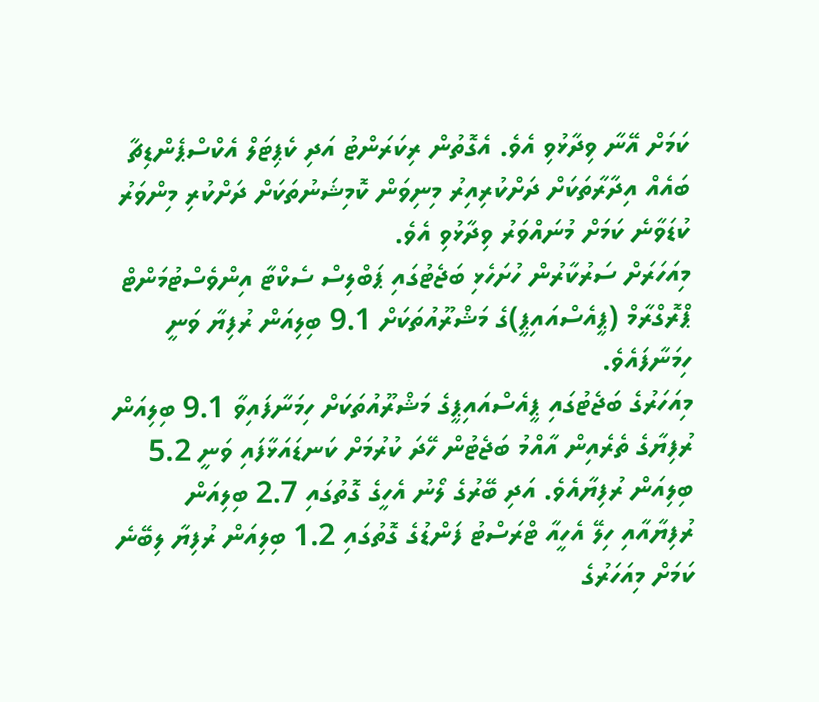ކަމަށް އޭނާ ވިދާޅުވި އެވެ. އެގޮތުން ރިކަރަންޓު އަދި ކެޕިޓަލް އެކްސްޕެންޑިޗާ ބައެއް އިދާރާތަކަށް ދަށްކުރިއިރު މިނިވަން ކޮމިޝަނުތަކަށް ދަށްކުރި މިންވަރު ކުޑަވާނެ ކަމަށް މުނައްވަރު ވިދާޅުވި އެވެ.
މިއަހަރަށް ސަރުކާރުން ހުށަހެޅި ބަޖެޓުގައި ޕަބްލިސް ސެކްޓާ އިންވެސްޓުމަންޓް ޕްރޮގްރާމް (ޕީއެސްއައިޕީ)ގެ މަޝްރޫއުތަކަށް 9.1 ބިލިއަން ރުފިޔާ ވަނީ ހިމަނާފައެވެ.
މިއަހަރުގެ ބަޖެޓުގައި ޕީއެސްއައިޕީގެ މަޝްރޫއުތަކަށް ހިމަނާފައިވާ 9.1 ބިލިއަން ރުފިޔާގެ ތެރެއިން އާއްމު ބަޖެޓުން ހޭދަ ކުރުމަށް ކަނޑައަޅާފައި ވަނީ 5.2 ބިލިއަން ރުފިޔާއެވެ. އަދި ބޭރުގެ ލޯނު އެހީގެ ގޮތުގައި 2.7 ބިލިއަން ރުފިޔާއާއި ހިލޭ އެހީއާ ޓްރަސްޓު ފަންޑުގެ ގޮތުގައި 1.2 ބިލިއަން ރުފިޔާ ލިބޭނެ ކަމަށް މިއަހަރުގެ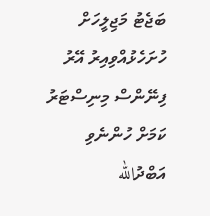ބަޖެޓު މަޖިލީހަށް ހުށަހެޅުއްވިއިރު އޭރު ފިނޭންސް މިނިސްޓަރު ކަމަށް ހުންނެވި އަބްދުالله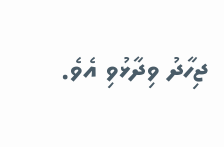ޖިހާދު ވިދާޅުވި އެވެ.